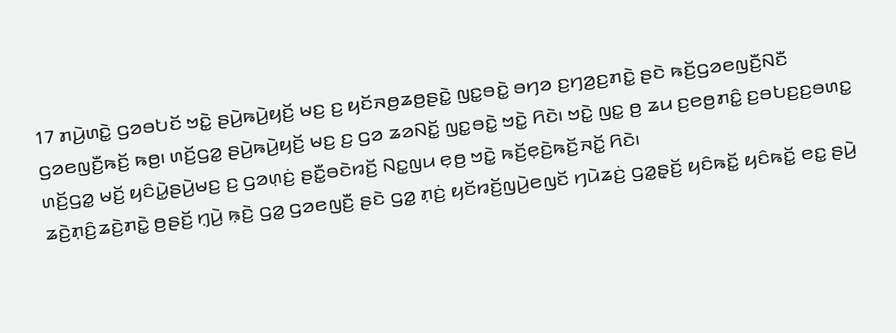17 ꤊꤣꤧ꤬ꤛꤢꤧ꤭ ꤞꤤꤋꤝꤢꤩ ꤠꤢꤧ꤭ ꤔꤣꤧ꤬ꤒꤣꤧ꤬ꤟꤢꤩ꤬ ꤗꤢ꤬ ꤢ꤬ ꤟꤢꤩꤏꤥ꤬ꤘꤥ꤬ꤔꤢꤧ꤭ ꤜꤢ꤭ꤋꤢꤧ꤭ ꤋꤚꤤ ꤢ꤬ꤚꤤ꤬ꤢ꤬ꤊꤢꤧ꤭ ꤔꤢꤧ ꤒꤢꤩ꤬ꤞꤤꤕꤜꤢꤪ꤬ꤡꤢꤪ ꤞꤤꤕꤜꤢꤪ꤬ꤒꤢꤩ꤬ ꤒꤥ꤬꤯ ꤛꤢꤩ꤬ꤞꤤ꤭ ꤔꤣꤧ꤬ꤒꤣꤧ꤬ꤟꤢꤩ꤬ ꤗꤢ꤬ ꤢ꤬ ꤞꤤ ꤘꤤꤡꤢꤩ꤭ ꤜꤢ꤭ꤋꤢꤧ꤭ ꤠꤢꤧ꤭ ꤖꤢꤧ꤯ ꤠꤢꤧ꤭ ꤜꤢ꤭ ꤥ꤬ ꤘꤣ ꤢ꤬ꤕꤥ꤬ꤊꤢꤨ꤭ ꤢ꤬ꤋꤝꤢ꤬ꤢ꤬ꤋꤛꤢ꤭ ꤛꤢꤩ꤬ꤞꤤ꤭ ꤗꤢꤩ꤬ ꤟꤢꤨꤣꤧ꤭ꤔꤣꤧ꤬ꤗꤢ꤬ ꤢ꤬ ꤞꤤꤛ꤫ꤢꤦ꤬ ꤔꤢꤪ꤭ꤋꤢꤧꤙꤢꤩ꤬ ꤡꤢ꤭ꤜꤣ ꤕ꤫ꤥ꤬ ꤠꤢꤧ꤭ ꤒꤢꤩ꤬ꤕ꤫ꤢꤧ꤬ꤒꤢꤩ꤬ꤏꤢꤩ꤭ ꤖꤢꤧ꤯
ꤘꤢꤧ꤬ꤊ꤫ꤢꤨ꤬ꤘꤢꤧ꤬ꤊꤢꤧ꤭ ꤥ꤬ꤔꤢꤩ꤬ ꤚ꤫ꤣꤧ꤬ ꤒ꤫ꤢꤧ꤬ ꤞꤤ꤭ ꤞꤤꤕꤜꤢꤪ꤬ ꤔꤢꤧ ꤞꤤ꤭ ꤊ꤫ꤢꤦ꤬ ꤟꤢꤩꤙꤢꤩ꤬ꤜꤣꤧ꤬ꤕꤜꤢꤩ ꤚꤣꤧꤘꤢꤦ꤬ ꤞꤤ꤭ꤔ꤫ꤢꤩ꤬ ꤟꤢꤨꤒꤢꤩ꤭ ꤟꤢꤨꤒꤢꤩ꤭ ꤕꤢ꤭ ꤔꤣꤧ꤬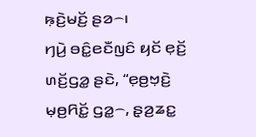ꤒ꤫ꤢꤧ꤬ꤗꤢꤩ꤬ ꤔꤤ꤮꤯
ꤚꤣꤧ꤬ ꤋꤢꤨ꤭ꤕꤢꤪꤜꤢꤨ ꤟꤢꤩ ꤕ꤫ꤢꤩ꤬ ꤛꤢꤩ꤬ꤞꤤ꤭ ꤔꤢꤧ, “ꤕ꤫ꤥ꤬ꤠ꤫ꤢꤧ꤬ ꤗ꤫ꤥ꤬ꤖꤢꤩ꤭ ꤞꤤ꤭꤮, ꤔ꤫ꤤ꤬ꤘꤢ꤭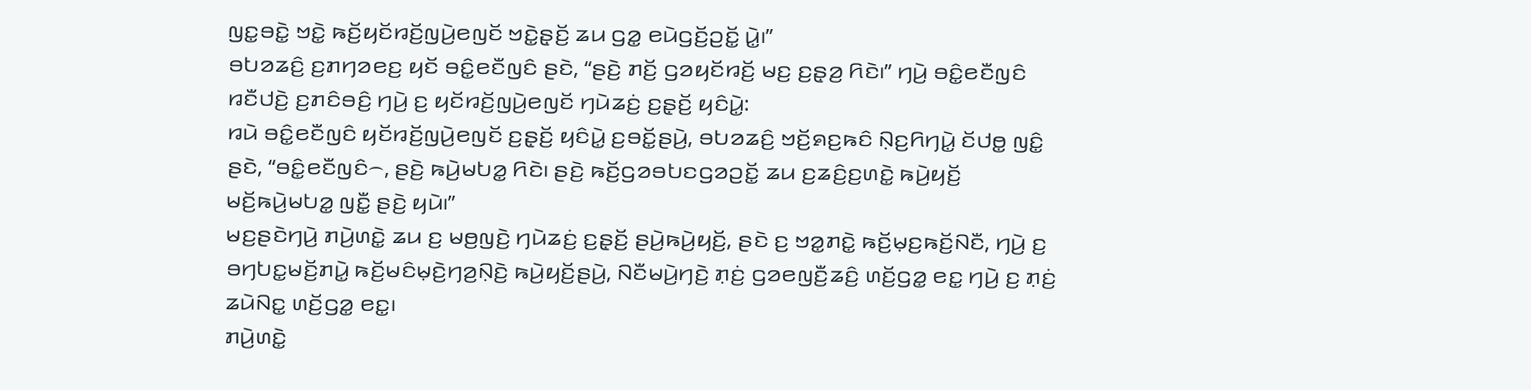ꤜꤢ꤭ꤋꤢꤧ꤭ ꤠꤢꤧ꤭ ꤒꤢꤩ꤬ꤟꤢꤩꤙꤢꤩ꤬ꤜꤣꤧ꤬ꤕꤜꤢꤩ ꤠꤢꤧ꤭ꤔ꤫ꤢꤩ꤬ ꤘꤣ ꤞꤤ꤭ ꤕꤣꤧꤞꤢꤩ꤬ꤑꤢꤩ꤭ ꤣꤧ꤭꤯”
ꤋꤝꤤꤘꤢꤨ꤬ ꤢ꤬ꤊꤚꤤꤕꤢ꤬ ꤟꤢꤩ ꤋꤢꤨ꤭ꤕꤢꤪꤜꤢꤨ ꤔꤢꤧ, “ꤔꤢꤧ꤬ ꤊꤢꤩ꤬ ꤞꤤꤟꤢꤩꤙꤢꤩ꤬ ꤗꤢ꤬ ꤢ꤬ꤔ꤫ꤤ꤬ ꤖꤢꤧ꤯” ꤚꤣꤧ꤬ ꤋꤢꤨ꤭ꤕꤢꤪꤜꤢꤨ ꤙꤢꤪꤓꤢꤧ꤬ ꤢ꤬ꤊꤢꤨꤋꤢꤨ꤬ ꤚꤣꤧ꤬ ꤢ꤬ ꤟꤢꤩꤙꤢꤩ꤬ꤜꤣꤧ꤬ꤕꤜꤢꤩ ꤚꤣꤧꤘꤢꤦ꤬ ꤢ꤬ꤔ꤫ꤢꤩ꤬ ꤟꤢꤨꤣꤧ꤭:
ꤙꤣꤧ ꤋꤢꤨ꤭ꤕꤢꤪꤜꤢꤨ ꤟꤢꤩꤙꤢꤩ꤬ꤜꤣꤧ꤬ꤕꤜꤢꤩ ꤢ꤬ꤔ꤫ꤢꤩ꤬ ꤟꤢꤨꤣꤧ꤭ ꤢ꤬ꤋꤢꤩ꤭ꤔꤣꤧ꤬, ꤋꤝꤤꤘꤢꤨ꤬ ꤠꤢꤩ꤬ꤎꤢ꤬ꤒꤢꤨ ꤡ꤫ꤢ꤬ꤖꤚꤣꤧ꤭ ꤢꤩꤓꤥ꤭ ꤜꤢꤨ꤭ ꤔꤢꤧ, “ꤋꤢꤨ꤭ꤕꤢꤪꤜꤢꤨ꤮, ꤔꤢꤧ꤬ ꤒꤣꤧ꤬ꤗꤝꤤ꤭ ꤖꤢꤧ꤯ ꤔꤢꤧ꤬ ꤒꤢꤩ꤬ꤞꤤꤋꤝꤢꤞꤤꤑꤢꤩ꤭ ꤘꤣ ꤢ꤬ꤘꤢꤨ꤬ꤢ꤬ꤛꤢꤧ꤭ ꤒꤣꤧ꤬ꤟꤢꤩ꤬ ꤗꤢꤩ꤬ꤒꤣꤧ꤬ꤗꤝꤤ꤭ ꤜꤢꤪ꤭ ꤔꤢꤧ꤬ ꤟꤣꤧ꤯”
ꤗꤢ꤬ꤔꤢꤧꤚꤣꤧ꤬ ꤊꤣꤧ꤬ꤛꤢꤧ꤭ ꤘꤣ ꤢ꤬ ꤗꤥ꤬ꤜꤢꤧ꤬ ꤚꤣꤧꤘꤢꤦ꤬ ꤢ꤬ꤔ꤫ꤢꤩ꤬ ꤔꤣꤧ꤬ꤒꤣꤧ꤬ꤟꤢꤩ꤬, ꤔꤢꤧ ꤢ꤬ ꤠꤤ꤭ꤊꤢꤧ꤭ ꤒꤢꤩ꤬ꤗ꤫ꤢ꤬ꤒꤢꤩ꤬ꤡꤢꤪ, ꤚꤣꤧ꤬ ꤢ꤬ ꤋꤚꤝꤢ꤭ꤗꤢꤩ꤬ꤊꤣꤧ꤭ ꤒꤢꤩ꤬ꤗꤢꤨꤗ꤫ꤢꤧ꤬ꤚꤤ꤬ꤡ꤫ꤢꤧ꤬ ꤒꤣꤧ꤬ꤟꤢꤩ꤬ꤔꤣꤧ꤬, ꤡꤢꤪꤗꤣꤧ꤬ꤚꤢꤧ꤬ ꤊ꤫ꤢꤦ꤬ ꤞꤤꤕꤜꤢꤪ꤬ꤘꤢꤨ꤬ ꤛꤢꤩ꤬ꤞꤤ꤭ ꤕꤢ꤭ ꤚꤣꤧ꤬ ꤢ꤬ ꤊ꤫ꤢꤦ꤬ ꤘꤣꤧꤡꤢ꤭ ꤛꤢꤩ꤬ꤞꤤ꤭ ꤕꤢ꤭꤯
ꤊꤣꤧ꤬ꤛꤢꤧ꤭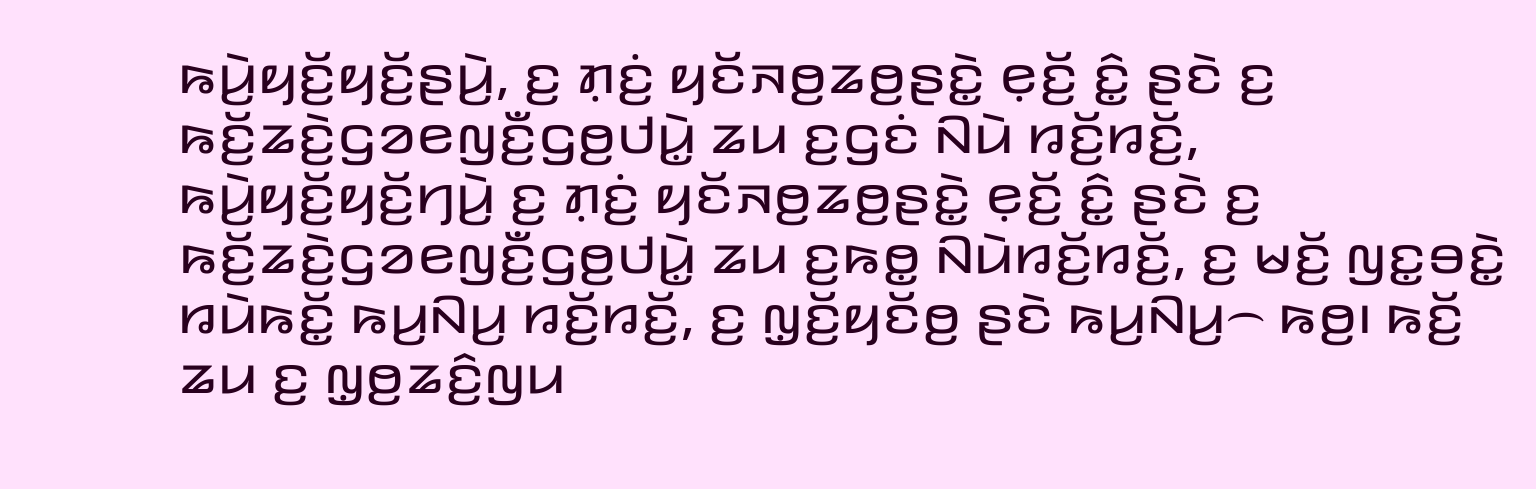ꤒꤣꤧ꤬ꤟꤢꤩ꤬ꤟꤢꤩ꤬ꤔꤣꤧ꤬, ꤢ꤬ ꤊ꤫ꤢꤦ꤬ ꤟꤢꤩꤏꤥ꤬ꤘꤥ꤬ꤔꤢꤧ꤭ ꤕ꤫ꤢꤩ꤬ ꤢꤨ꤭ ꤔꤢꤧ ꤢ꤬ ꤒꤢꤩ꤬ꤘꤢꤧ꤬ꤞꤤꤕꤜꤢꤪ꤬ꤞꤥ꤬ꤓꤣꤧ꤭ ꤘꤣ ꤢ꤬ꤞꤢꤦ ꤡꤣꤧ ꤙꤢꤩ꤬ꤙꤢꤩ꤬, ꤒꤣꤧ꤬ꤟꤢꤩ꤬ꤟꤢꤩ꤬ꤚꤣꤧ꤬ ꤢ꤬ ꤊ꤫ꤢꤦ꤬ ꤟꤢꤩꤏꤥ꤬ꤘꤥ꤬ꤔꤢꤧ꤭ ꤕ꤫ꤢꤩ꤬ ꤢꤨ꤭ ꤔꤢꤧ ꤢ꤬ ꤒꤢꤩ꤬ꤘꤢꤧ꤬ꤞꤤꤕꤜꤢꤪ꤬ꤞꤥ꤬ꤓꤣꤧ꤭ ꤘꤣ ꤢ꤬ꤒꤥ꤭ ꤡꤣꤧꤙꤢꤩ꤬ꤙꤢꤩ꤬, ꤢ꤬ ꤗꤢꤩ꤬ ꤜꤢ꤭ꤋꤢꤧ꤭ ꤙꤣꤧꤒꤢꤩ꤭ ꤒꤣ꤬ꤡꤣ꤬ ꤙꤢꤩ꤬ꤙꤢꤩ꤬, ꤢ꤬ ꤜ꤫ꤢꤩ꤬ꤟꤢꤩꤥ꤬ ꤔꤢꤧ ꤒꤣ꤬ꤡꤣ꤬꤮ ꤒꤥ꤬꤯ ꤒꤢꤩ꤬ ꤘꤣ ꤢ꤬ ꤜ꤫ꤥ꤬ꤘꤢꤨ꤬ꤜꤣ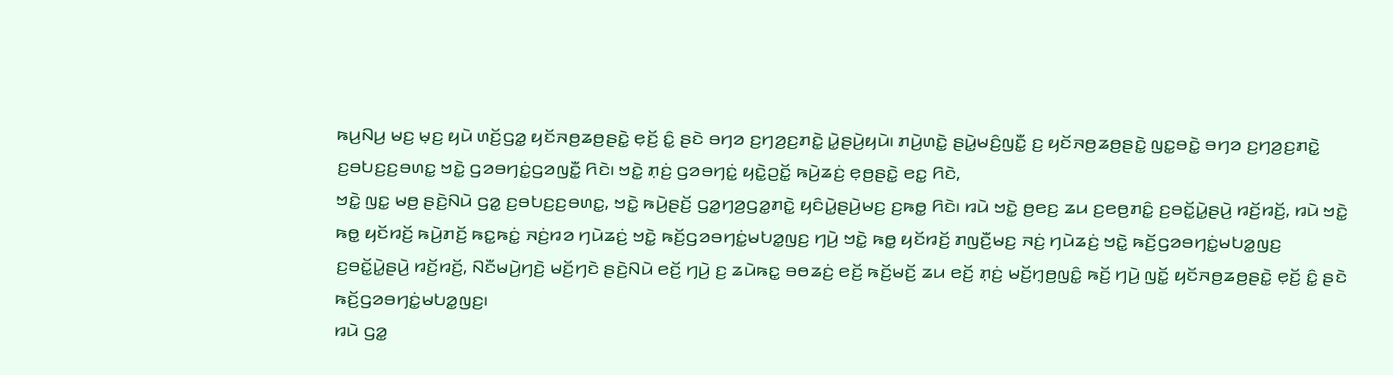ꤒꤣ꤬ꤡꤣ꤬ ꤗꤢ꤬ ꤗ꤫ꤢ꤬ ꤟꤣꤧ ꤛꤢꤩ꤬ꤞꤤ꤭ ꤟꤢꤩꤏꤥ꤬ꤘꤥ꤬ꤔꤢꤧ꤭ ꤕ꤫ꤢꤩ꤬ ꤢꤨ꤭ ꤔꤢꤧ ꤋꤚꤤ ꤢ꤬ꤚꤤ꤬ꤢ꤬ꤊꤢꤧ꤭ ꤣꤧ꤭ꤔꤣꤧ꤬ꤟꤣꤧ꤯ ꤊꤣꤧ꤬ꤛꤢꤧ꤭ ꤔꤣꤧ꤭ꤗꤢꤨ꤬ꤜꤢꤪ꤭ ꤢ꤬ ꤟꤢꤩꤏꤥ꤬ꤘꤥ꤬ꤔꤢꤧ꤭ ꤜꤢ꤭ꤋꤢꤧ꤭ ꤋꤚꤤ ꤢ꤬ꤚꤤ꤬ꤢ꤬ꤊꤢꤧ꤭ ꤢ꤬ꤋꤝꤢ꤬ꤢ꤬ꤋꤛꤢ꤭ ꤠꤢꤧ꤭ ꤞꤤꤋꤚꤢꤦ꤭ꤞꤤꤜꤢꤪ꤭ ꤖꤢꤧ꤯ ꤠꤢꤧ꤭ ꤊ꤫ꤢꤦ꤬ ꤞꤤꤋꤚꤢꤦ꤭ ꤟꤢꤧ꤭ꤑꤢꤩ꤭ ꤒꤣꤧ꤬ꤘꤢꤦ꤬ ꤕ꤫ꤥ꤬ꤔꤢꤧ꤭ ꤕꤢ꤭ ꤖꤢꤧ,
ꤠꤢꤧ꤭ ꤜꤢ꤭ ꤗꤥ꤬ ꤔꤢꤧ꤬ꤡꤣꤧ ꤞꤤ꤭ ꤢ꤬ꤋꤝꤢ꤬ꤢ꤬ꤋꤛꤢ꤭, ꤠꤢꤧ꤭ ꤒꤣꤧ꤬ꤔꤢꤩ꤬ ꤞꤤ꤭ꤚꤤ꤬ꤞꤤ꤭ꤊꤢꤧ꤭ ꤟꤢꤨꤣꤧ꤭ꤔꤣꤧ꤬ꤗꤢ꤬ ꤢ꤬ꤒꤥ꤭ ꤖꤢꤧ꤯ ꤙꤣꤧ ꤠꤢꤧ꤭ ꤥ꤬ꤕꤢ꤬ ꤘꤣ ꤢ꤬ꤕꤥ꤬ꤊꤢꤨ꤭ ꤢ꤬ꤋꤢꤩ꤭ꤣꤧ꤭ꤔꤣꤧ꤬ ꤙꤢꤩ꤬ꤙꤢꤩ꤬, ꤙꤣꤧ ꤠꤢꤧ꤭ ꤒꤥ꤭ ꤟꤢꤩꤙꤢꤩ꤬ ꤒꤣꤧ꤬ꤊꤢꤩ꤬ ꤒꤢ꤭ꤒꤢꤦ꤭ ꤏꤢꤦ꤬ꤙꤤ ꤚꤣꤧꤘꤢꤦ꤬ ꤠꤢꤧ꤭ ꤒꤢꤩ꤬ꤞꤤꤋꤚꤢꤦ꤭ꤗꤝꤤ꤭ꤜꤢ꤬ ꤚꤣꤧ꤬ ꤠꤢꤧ꤭ ꤒꤥ꤭ ꤟꤢꤩꤙꤢꤩ꤬ ꤊꤜꤢꤪ꤬ꤗꤢ꤬ ꤏꤢꤦ꤬ ꤚꤣꤧꤘꤢꤦ꤬ ꤠꤢꤧ꤭ ꤒꤢꤩ꤬ꤞꤤꤋꤚꤢꤦ꤭ꤗꤝꤤ꤭ꤜꤢ꤬ ꤢ꤬ꤋꤢꤩ꤭ꤣꤧ꤭ꤔꤣꤧ꤬ ꤙꤢꤩ꤬ꤙꤢꤩ꤬, ꤡꤢꤪꤗꤣꤧ꤬ꤚꤢꤧ꤬ ꤗꤢꤩ꤬ꤚꤢꤧ ꤔꤢꤧ꤬ꤡꤣꤧ ꤕꤢꤩ꤬ ꤚꤣꤧ꤬ ꤢ꤬ ꤘꤣꤧꤒꤢ꤭ ꤋꤥꤘꤢꤦ꤬ ꤕꤢꤩ꤬ ꤒꤢꤩ꤬ꤗꤢꤩ꤬ ꤘꤣ ꤕꤢꤩ꤬ ꤊ꤫ꤢꤦ꤬ ꤗꤢꤩ꤬ꤚ꤫ꤥ꤬ꤜꤢꤨ꤭ ꤒꤢꤩ꤬ ꤚꤣꤧ꤬ ꤜꤢꤩ꤭ ꤟꤢꤩꤏꤥ꤬ꤘꤥ꤬ꤔꤢꤧ꤭ ꤕ꤫ꤢꤩ꤬ ꤢꤨ꤭ ꤔꤢꤧ ꤒꤢꤩ꤬ꤞꤤꤋꤚꤢꤦ꤭ꤗꤝꤤ꤭ꤜꤢ꤬꤯
ꤙꤣꤧ ꤞꤤ꤭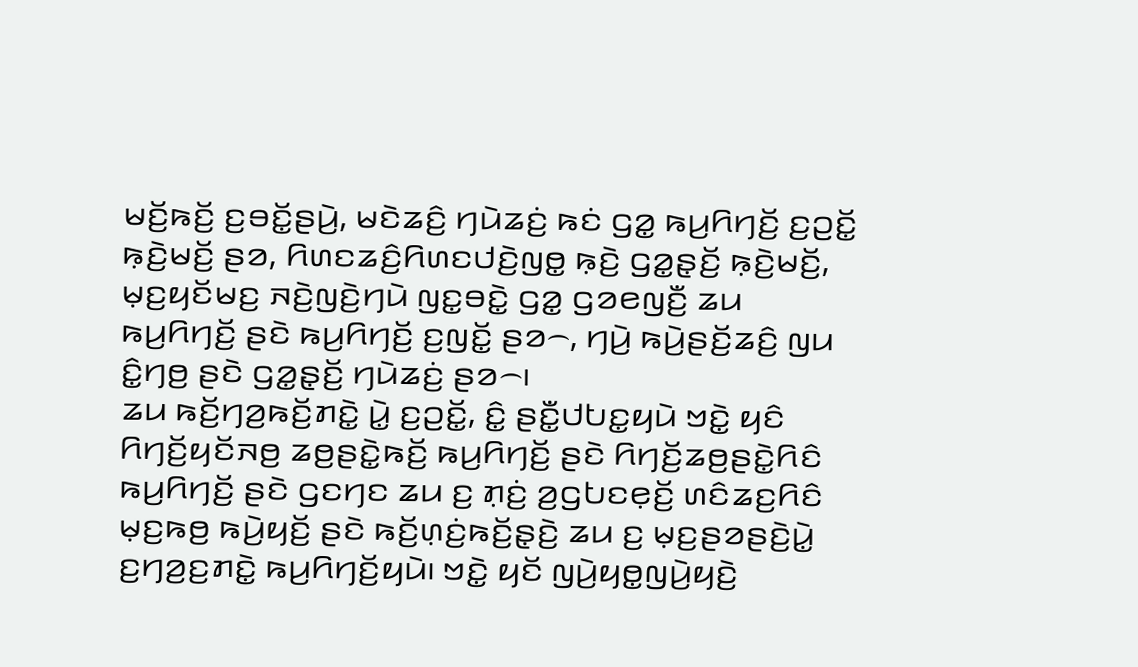ꤗꤢꤩ꤬ꤒꤢꤩ꤬ ꤢ꤬ꤋꤢꤩ꤭ꤔꤣꤧ꤬, ꤗꤢꤧꤘꤢꤨ꤬ ꤚꤣꤧꤘꤢꤦ꤬ ꤒꤢꤦ ꤞꤤ꤭ ꤒꤣ꤬ꤖꤚꤢꤩ꤬ ꤢ꤬ꤑꤢꤩ꤭ ꤒ꤫ꤢꤧ꤬ꤗꤢꤩ꤬ ꤔꤤ, ꤖꤛꤢꤘꤢꤨ꤬ꤖꤛꤢꤓꤢꤧ꤬ꤜꤥ꤭ ꤒ꤫ꤢꤧ꤬ ꤞꤤ꤭ꤔ꤫ꤢꤩ꤬ ꤒ꤫ꤢꤧ꤬ꤗꤢꤩ꤬, ꤗ꤫ꤢ꤬ꤟꤢꤩꤗꤢ꤬ ꤏꤢꤧ꤬ꤜꤢꤧ꤬ꤚꤣꤧ ꤜꤢ꤭ꤋꤢꤧ꤭ ꤞꤤ꤭ ꤞꤤꤕꤜꤢꤪ꤬ ꤘꤣ ꤒꤣ꤬ꤖꤚꤢꤩ꤬ ꤔꤢꤧ ꤒꤣ꤬ꤖꤚꤢꤩ꤬ ꤢ꤬ꤜꤢꤩ꤭ ꤔꤤ꤮, ꤚꤣꤧ꤬ ꤒꤣꤧ꤬ꤔꤢꤩ꤬ꤘꤢꤨ꤬ ꤜꤣ ꤢꤨ꤭ꤚꤥ꤬ ꤔꤢꤧ ꤞꤤ꤭ꤔ꤫ꤢꤩ꤬ ꤚꤣꤧꤘꤢꤦ꤬ ꤔꤤ꤮꤯
ꤘꤣ ꤒꤢꤩ꤬ꤚꤤ꤬ꤒꤢꤩ꤬ꤊꤢꤧ꤭ ꤣꤧ꤭ ꤢ꤬ꤑꤢꤩ꤭, ꤢꤨ꤭ ꤔꤢꤪ꤭ꤓꤝꤢ꤭ꤟꤣꤧ ꤠꤢꤧ꤭ ꤟꤢꤨ ꤖꤚꤢꤩ꤬ꤟꤢꤩꤏꤥ꤬ ꤘꤥ꤬ꤔꤢꤧ꤭ꤒꤢꤩ꤬ ꤒꤣ꤬ꤖꤚꤢꤩ꤬ ꤔꤢꤧ ꤖꤚꤢꤩ꤬ꤘꤥ꤬ꤔꤢꤧ꤭ꤖꤢꤨ ꤒꤣ꤬ꤖꤚꤢꤩ꤬ ꤔꤢꤧ ꤞꤢꤚꤢ ꤘꤣ ꤢ꤬ ꤊ꤫ꤢꤦ꤬ ꤤ꤬ꤞꤝꤢꤕ꤫ꤢꤩ꤬ ꤛꤢꤨꤘꤢ꤬ꤖꤢꤨ ꤗ꤫ꤢ꤬ꤒꤥ꤬ ꤒꤣꤧ꤬ꤟꤢꤩ꤬ ꤔꤢꤧ ꤒꤢꤩ꤬ꤛ꤫ꤢꤦ꤬ꤒꤢꤩ꤬ꤔ꤫ꤢꤧ꤬ ꤘꤣ ꤢ꤬ ꤗ꤫ꤢ꤬ꤔꤤꤔꤢꤧ꤬ꤣꤧ꤭ ꤢ꤬ꤚꤤ꤬ꤢ꤬ꤊꤢꤧ꤭ ꤒꤣ꤬ꤖꤚꤢꤩ꤬ꤟꤣꤧ꤯ ꤠꤢꤧ꤭ ꤟꤢꤩ ꤜꤣꤧ꤬ꤟꤥ꤭ꤜꤣꤧ꤬ꤟꤢꤧ꤬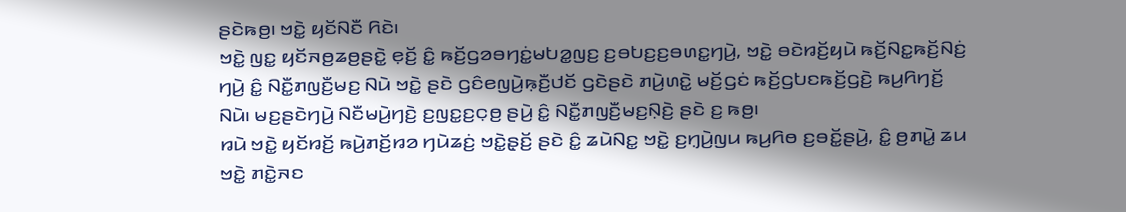ꤔꤢꤧꤒꤥ꤬꤯ ꤠꤢꤧ꤭ ꤟꤢꤩꤡꤢꤪ ꤖꤢꤧ꤯
ꤠꤢꤧ꤭ ꤜꤢ꤭ ꤟꤢꤩꤏꤥ꤬ꤘꤥ꤬ꤔꤢꤧ꤭ ꤕ꤫ꤢꤩ꤬ ꤢꤨ꤭ ꤒꤢꤩ꤬ꤞꤤꤋꤚꤢꤦ꤭ꤗꤝꤤ꤭ꤜꤢ꤬ ꤢ꤬ꤋꤝꤢ꤬ꤢ꤬ꤋꤛꤢ꤭ꤚꤣꤧ꤬, ꤠꤢꤧ꤭ ꤋꤢꤧꤙꤢꤩ꤬ꤟꤣꤧ ꤒꤢꤩ꤬ꤡꤢ꤭ꤒꤢꤩ꤬ꤡꤢꤦ꤬ ꤚꤣꤧ꤬ ꤢꤨ꤭ ꤡꤢꤪ꤭ꤊꤜꤢꤪ꤬ꤗꤢ꤬ ꤡꤣꤧ ꤠꤢꤧ꤭ ꤔꤢꤧ ꤞꤢꤨꤕꤜꤣꤧ꤬ꤒ꤫ꤢꤪ꤬ꤓꤢꤩ ꤞꤢꤧꤔꤢꤧ ꤊꤣꤧ꤬ꤛꤢꤧ꤭ ꤗꤢꤩ꤬ꤞꤢꤦ ꤒꤢꤩ꤬ꤞꤝꤢꤒꤢꤩ꤬ꤞꤢꤧ꤬ ꤒꤣ꤬ꤖꤚꤢꤩ꤬ ꤡꤣꤧ꤯ ꤗꤢ꤬ꤔꤢꤧꤚꤣꤧ꤬ ꤡꤢꤪꤗꤣꤧ꤬ꤚꤢꤧ꤬ ꤢ꤬ꤜꤢ꤭ꤢ꤬ꤍ꤫ꤥ꤬ ꤔꤣꤧ꤬ ꤢꤨ꤭ ꤡꤢꤪ꤭ꤊꤜꤢꤪ꤬ꤗꤢ꤬ꤡ꤫ꤢꤧ꤬ ꤔꤢꤧ ꤢ꤬ ꤒꤥ꤬꤯
ꤙꤣꤧ ꤠꤢꤧ꤭ ꤟꤢꤩꤙꤢꤩ꤬ ꤒꤣꤧ꤬ꤊꤢꤩ꤬ꤙꤤ ꤚꤣꤧꤘꤢꤦ꤬ ꤠꤢꤧ꤭ꤔ꤫ꤢꤩ꤬ ꤔꤢꤧ ꤢꤨ꤭ ꤘꤣꤧꤡꤢ꤭ ꤠꤢꤧ꤭ ꤢ꤬ꤚ꤫ꤣꤧ꤬ꤜꤣ ꤒꤣ꤬ꤖꤥ ꤢ꤬ꤋꤢꤩ꤭ꤔꤣꤧ꤬, ꤢꤨ꤭ ꤥ꤬ꤊꤣꤧ꤭ ꤘꤣ ꤠꤢꤧ꤭ ꤊꤢꤧ꤭ꤏꤢ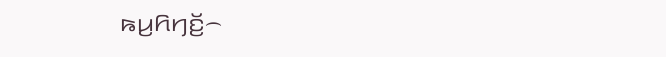ꤒꤣ꤬ꤖꤚꤢꤩ꤬꤮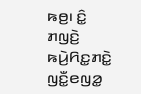ꤒꤥ꤬꤯ ꤢꤨ꤭ ꤊꤜꤢꤧ꤬ ꤒꤣꤧ꤬ꤖꤢ꤭ꤊꤢꤧ꤭ ꤜꤢꤪ꤭ꤕꤜꤤ꤭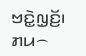ꤠꤢꤧ꤭ꤜ꤫ꤢꤩ꤬꤯ ꤊꤣ꤮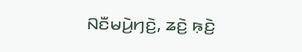ꤡꤢꤪꤗꤣꤧ꤬ꤚꤢꤧ꤬, ꤘꤢꤧ꤬ ꤒ꤫ꤢꤧ꤬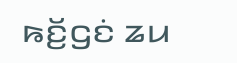ꤒꤢꤩ꤬ꤞꤢꤦ ꤘꤣ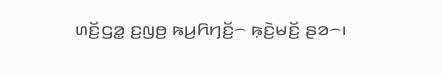ꤛꤢꤩ꤬ꤞꤤ꤭ ꤢ꤬ꤜꤥ꤬ ꤒꤣ꤬ꤖꤚꤢꤩ꤬꤮ ꤒ꤫ꤢꤧ꤬ꤗꤢꤩ꤬ ꤔꤤ꤮꤯